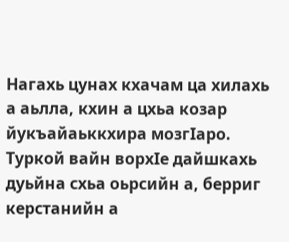Нагахь цунах кхачам ца хилахь а аьлла, кхин а цхьа козар йукъайаьккхира мозгӏаро. Туркой вайн ворхӏе дайшкахь дуьйна схьа оьрсийн а, берриг керстанийн а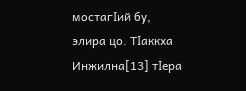мостагӏий бу, элира цо. Тӏаккха Инжилна[13] тӏера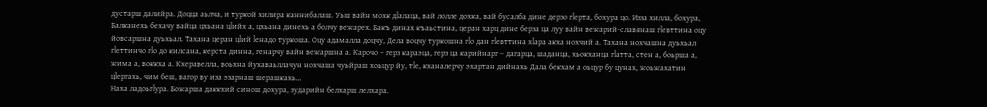дустарш далийра. Доцца аьлча, и туркой хилира каннибалаш. Уьш вайн мохк дӏалаца, вай лолле дохка, вай бусалба дине дерзо гӏерта, бохура цо. Изза хилла, бохура, Балканехь бехачу вайца цхьана цӏийх а, цхьана динехь а болчу вежарех. Бакъ динах къаьстина, церан харц дине берза ца луу вайн вежарий-славянаш гӏевттина оцу йовсаршна дуьхьал. Тахана церан цӏий ӏенадо туркоша. Оцу адамалла доцчу, Дела воцчу туркошна гӏо дан гӏевттина хӏара акха нохчий а. Тахана нохчашна дуьхьал гӏеттинчо гӏо до килсана, керста динна, генарчу вайн вежаршна а. Карочо – герз караэца, герз ца карийнарг – дагарца, шаданца, хьокханца гӏатта, стен а, боьрша а, жима а, воккха а. Кхеравелла, воьхна йухаваьллачун нохчаша чуьйраш хоьцур йу, тӏе, кханалерчу эхартан дийнахь Дала бекхам а оьцур бу цунах, жоьжахатин цӏергахь, чим беш, вагор ву иза эзарнаш шерашкахь…
Наха ладоьгӏура. Божарша даккхий синош дохура, зударийн белхарш лелхара.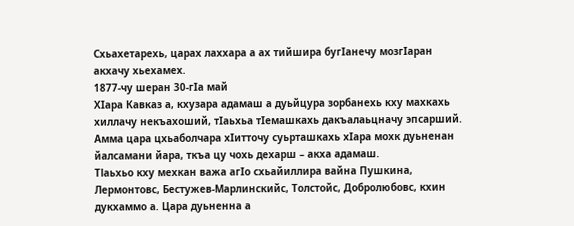Схьахетарехь, царах лаххара а ах тийшира бугӏанечу мозгӏаран акхачу хьехамех.
1877-чу шеран 30-гӏа май
Хӏара Кавказ а, кхузара адамаш а дуьйцура зорбанехь кху махкахь хиллачу некъахоший, тӏаьхьа тӏемашкахь дакъалаьцначу эпсарший. Амма цара цхьаболчара хӏитточу суьрташкахь хӏара мохк дуьненан йалсамани йара, ткъа цу чохь дехарш – акха адамаш.
ТІаьхьо кху мехкан важа агӏо схьайиллира вайна Пушкина, Лермонтовс, Бестужев-Марлинскийс, Толстойс, Добролюбовс, кхин дукхаммо а. Цара дуьненна а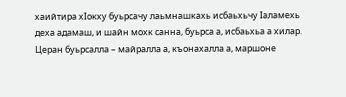хаийтира хӏокху буьрсачу лаьмнашкахь исбаьхьчу ӏаламехь деха адамаш, и шайн мохк санна, буьрса а, исбаьхьа а хилар. Церан буьрсалла – майралла а, къонахалла а, маршоне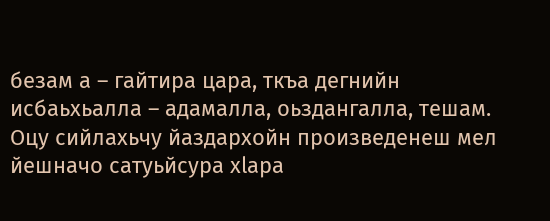безам а – гайтира цара, ткъа дегнийн исбаьхьалла – адамалла, оьздангалла, тешам.
Оцу сийлахьчу йаздархойн произведенеш мел йешначо сатуьйсура хӏара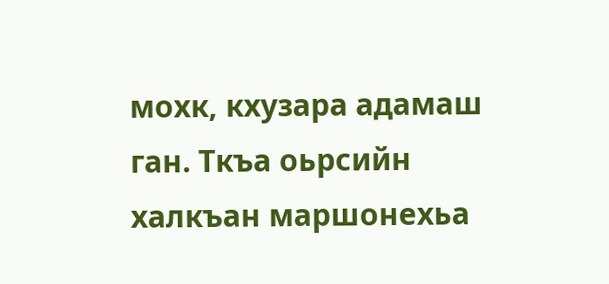мохк, кхузара адамаш ган. Ткъа оьрсийн халкъан маршонехьа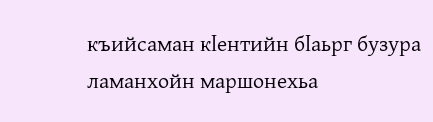къийсаман кӏентийн бӏаьрг бузура ламанхойн маршонехьа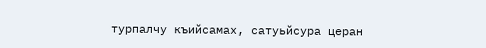турпалчу къийсамах, сатуьйсура церан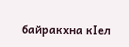байракхна кӏел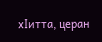хӏитта, церан